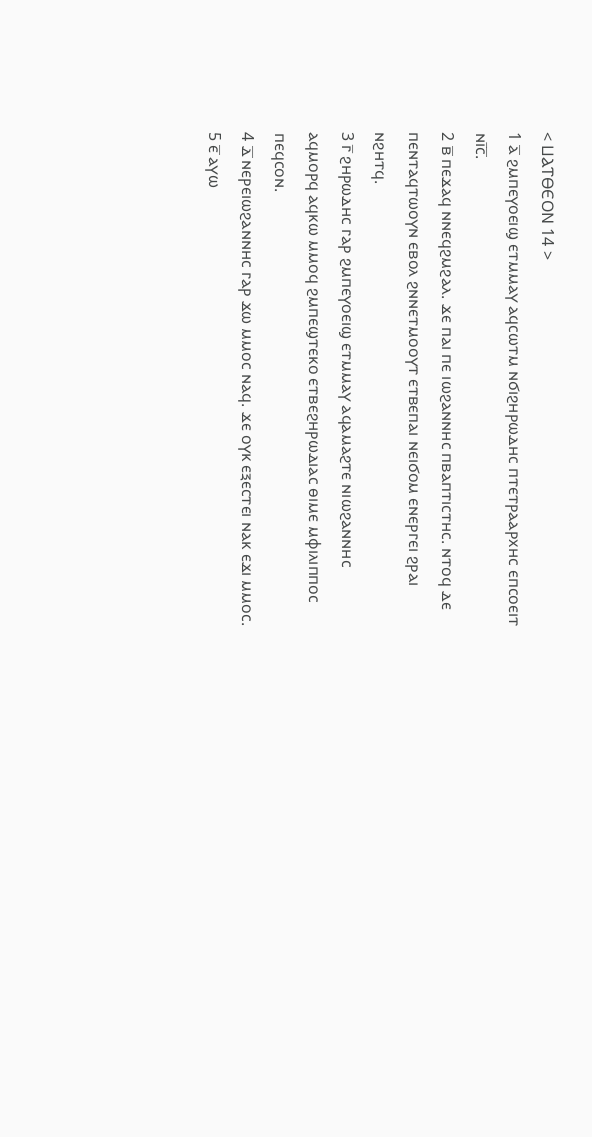< ⳘⲀⲦⲐⲈⲞⲚ 14 >
1 ⲁ̅ ϩⲙⲡⲉⲩⲟⲉⲓϣ ⲉⲧⲙⲙⲁⲩ ⲁϥⲥⲱⲧⲙ ⲛϭⲓϩⲏⲣⲱⲇⲏⲥ ⲡⲧⲉⲧⲣⲁⲁⲣⲭⲏⲥ ⲉⲡⲥⲟⲉⲓⲧ ⲛⲓ̅ⲥ̅.
2 ⲃ̅ ⲡⲉϫⲁϥ ⲛⲛⲉϥϩⲙϩⲁⲗ. ϫⲉ ⲡⲁⲓ ⲡⲉ ⲓⲱϩⲁⲛⲛⲏⲥ ⲡⲃⲁⲡⲧⲓⲥⲧⲏⲥ. ⲛⲧⲟϥ ⲇⲉ ⲡⲉⲛⲧⲁϥⲧⲱⲟⲩⲛ ⲉⲃⲟⲗ ϩⲛⲛⲉⲧⲙⲟⲟⲩⲧ ⲉⲧⲃⲉⲡⲁⲓ ⲛⲉⲓϭⲟⲙ ⲉⲛⲉⲣⲅⲉⲓ ϩⲣⲁⲓ ⲛϩⲏⲧϥ.
3 ⲅ̅ ϩⲏⲣⲱⲇⲏⲥ ⲅⲁⲣ ϩⲙⲡⲉⲩⲟⲉⲓϣ ⲉⲧⲙⲙⲁⲩ ⲁϥⲁⲙⲁϩⲧⲉ ⲛⲓⲱϩⲁⲛⲛⲏⲥ ⲁϥⲙⲟⲣϥ ⲁϥⲕⲱ ⲙⲙⲟϥ ϩⲙⲡⲉϣⲧⲉⲕⲟ ⲉⲧⲃⲉϩⲏⲣⲱⲇⲓⲁⲥ ⲑⲓⲙⲉ ⲙⲫⲓⲗⲓⲡⲡⲟⲥ ⲡⲉϥⲥⲟⲛ.
4 ⲇ̅ ⲛⲉⲣⲉⲓⲱϩⲁⲛⲛⲏⲥ ⲅⲁⲣ ϫⲱ ⲙⲙⲟⲥ ⲛⲁϥ. ϫⲉ ⲟⲩⲕ ⲉⲝⲉⲥⲧⲉⲓ ⲛⲁⲕ ⲉϫⲓ ⲙⲙⲟⲥ.
5 ⲉ̅ ⲁⲩⲱ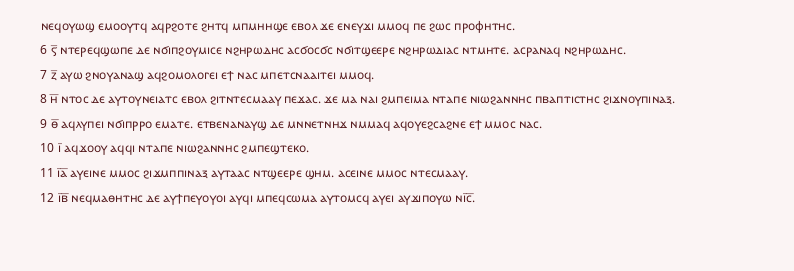ⲛⲉϥⲟⲩⲱϣ ⲉⲙⲟⲟⲩⲧϥ ⲁϥⲣϩⲟⲧⲉ ϩⲏⲧϥ ⲙⲡⲙⲏⲏϣⲉ ⲉⲃⲟⲗ ϫⲉ ⲉⲛⲉⲩϫⲓ ⲙⲙⲟϥ ⲡⲉ ϩⲱⲥ ⲡⲣⲟⲫⲏⲧⲏⲥ.
6 ⲋ̅ ⲛⲧⲉⲣⲉϥϣⲱⲡⲉ ⲇⲉ ⲛϭⲓⲡϩⲟⲩⲙⲓⲥⲉ ⲛϩⲏⲣⲱⲇⲏⲥ ⲁⲥϭⲟⲥϭⲥ ⲛϭⲓⲧϣⲉⲉⲣⲉ ⲛϩⲏⲣⲱⲇⲓⲁⲥ ⲛⲧⲙⲏⲧⲉ. ⲁⲥⲣⲁⲛⲁϥ ⲛϩⲏⲣⲱⲇⲏⲥ.
7 ⲍ̅ ⲁⲩⲱ ϩⲛⲟⲩⲁⲛⲁϣ ⲁϥϩⲟⲙⲟⲗⲟⲅⲉⲓ ⲉϯ ⲛⲁⲥ ⲙⲡⲉⲧⲥⲛⲁⲁⲓⲧⲉⲓ ⲙⲙⲟϥ.
8 ⲏ̅ ⲛⲧⲟⲥ ⲇⲉ ⲁⲩⲧⲟⲩⲛⲉⲓⲁⲧⲥ ⲉⲃⲟⲗ ϩⲓⲧⲛⲧⲉⲥⲙⲁⲁⲩ ⲡⲉϫⲁⲥ. ϫⲉ ⲙⲁ ⲛⲁⲓ ϩⲙⲡⲉⲓⲙⲁ ⲛⲧⲁⲡⲉ ⲛⲓⲱϩⲁⲛⲛⲏⲥ ⲡⲃⲁⲡⲧⲓⲥⲧⲏⲥ ϩⲓϫⲛⲟⲩⲡⲓⲛⲁⲝ.
9 ⲑ̅ ⲁϥⲗⲩⲡⲉⲓ ⲛϭⲓⲡⲣⲣⲟ ⲉⲙⲁⲧⲉ. ⲉⲧⲃⲉⲛⲁⲛⲁⲩϣ ⲇⲉ ⲙⲛⲛⲉⲧⲛⲏϫ ⲛⲙⲙⲁϥ ⲁϥⲟⲩⲉϩⲥⲁϩⲛⲉ ⲉϯ ⲙⲙⲟⲥ ⲛⲁⲥ.
10 ⲓ̅ ⲁϥϫⲟⲟⲩ ⲁϥϥⲓ ⲛⲧⲁⲡⲉ ⲛⲓⲱϩⲁⲛⲛⲏⲥ ϩⲙⲡⲉϣⲧⲉⲕⲟ.
11 ⲓ̅ⲁ̅ ⲁⲩⲉⲓⲛⲉ ⲙⲙⲟⲥ ϩⲓϫⲙⲡⲡⲓⲛⲁⲝ ⲁⲩⲧⲁⲁⲥ ⲛⲧϣⲉⲉⲣⲉ ϣⲏⲙ. ⲁⲥⲉⲓⲛⲉ ⲙⲙⲟⲥ ⲛⲧⲉⲥⲙⲁⲁⲩ.
12 ⲓ̅ⲃ̅ ⲛⲉϥⲙⲁⲑⲏⲧⲏⲥ ⲇⲉ ⲁⲩϯⲡⲉⲩⲟⲩⲟⲓ ⲁⲩϥⲓ ⲙⲡⲉϥⲥⲱⲙⲁ ⲁⲩⲧⲟⲙⲥϥ ⲁⲩⲉⲓ ⲁⲩϫⲓⲡⲟⲩⲱ ⲛⲓ̅ⲥ̅.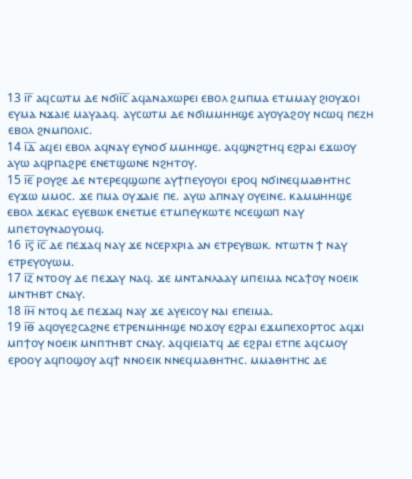13 ⲓ̅ⲅ̅ ⲁϥⲥⲱⲧⲙ ⲇⲉ ⲛϭⲓⲓ̅ⲥ̅ ⲁϥⲁⲛⲁⲭⲱⲣⲉⲓ ⲉⲃⲟⲗ ϩⲙⲡⲙⲁ ⲉⲧⲙⲙⲁⲩ ϩⲓⲟⲩϫⲟⲓ ⲉⲩⲙⲁ ⲛϫⲁⲓⲉ ⲙⲁⲩⲁⲁϥ. ⲁⲩⲥⲱⲧⲙ ⲇⲉ ⲛϭⲓⲙⲙⲏⲏϣⲉ ⲁⲩⲟⲩⲁϩⲟⲩ ⲛⲥⲱϥ ⲡⲉⲍⲏ ⲉⲃⲟⲗ ϩⲛⲙⲡⲟⲗⲓⲥ.
14 ⲓ̅ⲇ̅ ⲁϥⲉⲓ ⲉⲃⲟⲗ ⲁϥⲛⲁⲩ ⲉⲩⲛⲟϭ ⲙⲙⲏⲏϣⲉ. ⲁϥϣⲛϩⲧⲏϥ ⲉϩⲣⲁⲓ ⲉϫⲱⲟⲩ ⲁⲩⲱ ⲁϥⲣⲡⲁϩⲣⲉ ⲉⲛⲉⲧϣⲱⲛⲉ ⲛϩⲏⲧⲟⲩ.
15 ⲓ̅ⲉ̅ ⲣⲟⲩϩⲉ ⲇⲉ ⲛⲧⲉⲣⲉϥϣⲱⲡⲉ ⲁⲩϯⲡⲉⲩⲟⲩⲟⲓ ⲉⲣⲟϥ ⲛϭⲓⲛⲉϥⲙⲁⲑⲏⲧⲏⲥ ⲉⲩϫⲱ ⲙⲙⲟⲥ. ϫⲉ ⲡⲙⲁ ⲟⲩϫⲁⲓⲉ ⲡⲉ. ⲁⲩⲱ ⲁⲡⲛⲁⲩ ⲟⲩⲉⲓⲛⲉ. ⲕⲁⲙⲙⲏⲏϣⲉ ⲉⲃⲟⲗ ϫⲉⲕⲁⲥ ⲉⲩⲉⲃⲱⲕ ⲉⲛⲉⲧⲙⲉ ⲉⲧⲙⲡⲉⲩⲕⲱⲧⲉ ⲛⲥⲉϣⲱⲡ ⲛⲁⲩ ⲙⲡⲉⲧⲟⲩⲛⲁⲟⲩⲟⲙϥ.
16 ⲓ̅ⲋ̅ ⲓ̅ⲥ̅ ⲇⲉ ⲡⲉϫⲁϥ ⲛⲁⲩ ϫⲉ ⲛⲥⲉⲣⲭⲣⲓⲁ ⲁⲛ ⲉⲧⲣⲉⲩⲃⲱⲕ. ⲛⲧⲱⲧⲛ ϯ ⲛⲁⲩ ⲉⲧⲣⲉⲩⲟⲩⲱⲙ.
17 ⲓ̅ⲍ̅ ⲛⲧⲟⲟⲩ ⲇⲉ ⲡⲉϫⲁⲩ ⲛⲁϥ. ϫⲉ ⲙⲛⲧⲁⲛⲗⲁⲁⲩ ⲙⲡⲉⲓⲙⲁ ⲛⲥⲁϯⲟⲩ ⲛⲟⲉⲓⲕ ⲙⲛⲧⲏⲃⲧ ⲥⲛⲁⲩ.
18 ⲓ̅ⲏ̅ ⲛⲧⲟϥ ⲇⲉ ⲡⲉϫⲁϥ ⲛⲁⲩ ϫⲉ ⲁⲩⲉⲓⲥⲟⲩ ⲛⲁⲓ ⲉⲡⲉⲓⲙⲁ.
19 ⲓ̅ⲑ̅ ⲁϥⲟⲩⲉϩⲥⲁϩⲛⲉ ⲉⲧⲣⲉⲛⲙⲏⲏϣⲉ ⲛⲟϫⲟⲩ ⲉϩⲣⲁⲓ ⲉϫⲙⲡⲉⲭⲟⲣⲧⲟⲥ ⲁϥϫⲓ ⲙⲡϯⲟⲩ ⲛⲟⲉⲓⲕ ⲙⲛⲡⲧⲏⲃⲧ ⲥⲛⲁⲩ. ⲁϥϥⲓⲉⲓⲁⲧϥ ⲇⲉ ⲉϩⲣⲁⲓ ⲉⲧⲡⲉ ⲁϥⲥⲙⲟⲩ ⲉⲣⲟⲟⲩ ⲁϥⲡⲟϣⲟⲩ ⲁϥϯ ⲛⲛⲟⲉⲓⲕ ⲛⲛⲉϥⲙⲁⲑⲏⲧⲏⲥ. ⲙⲙⲁⲑⲏⲧⲏⲥ ⲇⲉ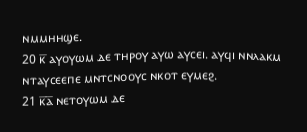ⲛⲙⲙⲏⲏϣⲉ.
20 ⲕ̅ ⲁⲩⲟⲩⲱⲙ ⲇⲉ ⲧⲏⲣⲟⲩ ⲁⲩⲱ ⲁⲩⲥⲉⲓ. ⲁⲩϥⲓ ⲛⲛⲗⲁⲕⲙ ⲛⲧⲁⲩⲥⲉⲉⲡⲉ ⲙⲛⲧⲥⲛⲟⲟⲩⲥ ⲛⲕⲟⲧ ⲉⲩⲙⲉϩ.
21 ⲕ̅ⲁ̅ ⲛⲉⲧⲟⲩⲱⲙ ⲇⲉ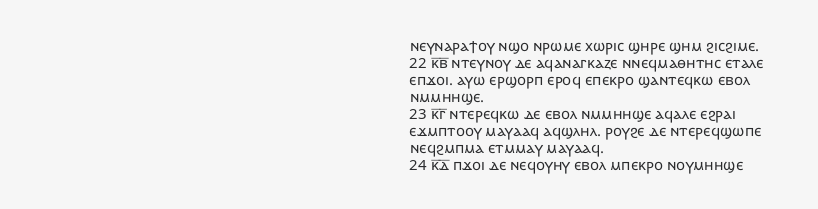ⲛⲉⲩⲛⲁⲣⲁϯⲟⲩ ⲛϣⲟ ⲛⲣⲱⲙⲉ ⲭⲱⲣⲓⲥ ϣⲏⲣⲉ ϣⲏⲙ ϩⲓⲥϩⲓⲙⲉ.
22 ⲕ̅ⲃ̅ ⲛⲧⲉⲩⲛⲟⲩ ⲇⲉ ⲁϥⲁⲛⲁⲅⲕⲁⲍⲉ ⲛⲛⲉϥⲙⲁⲑⲏⲧⲏⲥ ⲉⲧⲁⲗⲉ ⲉⲡϫⲟⲓ. ⲁⲩⲱ ⲉⲣϣⲟⲣⲡ ⲉⲣⲟϥ ⲉⲡⲉⲕⲣⲟ ϣⲁⲛⲧⲉϥⲕⲱ ⲉⲃⲟⲗ ⲛⲙⲙⲏⲏϣⲉ.
23 ⲕ̅ⲅ̅ ⲛⲧⲉⲣⲉϥⲕⲱ ⲇⲉ ⲉⲃⲟⲗ ⲛⲙⲙⲏⲏϣⲉ ⲁϥⲁⲗⲉ ⲉϩⲣⲁⲓ ⲉϫⲙⲡⲧⲟⲟⲩ ⲙⲁⲩⲁⲁϥ ⲁϥϣⲗⲏⲗ. ⲣⲟⲩϩⲉ ⲇⲉ ⲛⲧⲉⲣⲉϥϣⲱⲡⲉ ⲛⲉϥϩⲙⲡⲙⲁ ⲉⲧⲙⲙⲁⲩ ⲙⲁⲩⲁⲁϥ.
24 ⲕ̅ⲇ̅ ⲡϫⲟⲓ ⲇⲉ ⲛⲉϥⲟⲩⲏⲩ ⲉⲃⲟⲗ ⲙⲡⲉⲕⲣⲟ ⲛⲟⲩⲙⲏⲏϣⲉ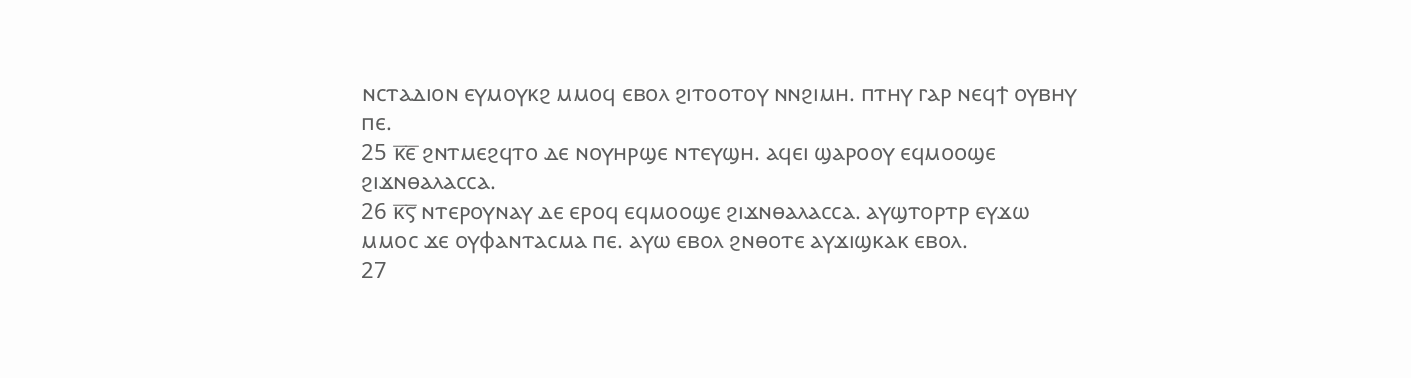ⲛⲥⲧⲁⲇⲓⲟⲛ ⲉⲩⲙⲟⲩⲕϩ ⲙⲙⲟϥ ⲉⲃⲟⲗ ϩⲓⲧⲟⲟⲧⲟⲩ ⲛⲛϩⲓⲙⲏ. ⲡⲧⲏⲩ ⲅⲁⲣ ⲛⲉϥϯ ⲟⲩⲃⲏⲩ ⲡⲉ.
25 ⲕ̅ⲉ̅ ϩⲛⲧⲙⲉϩϥⲧⲟ ⲇⲉ ⲛⲟⲩⲏⲣϣⲉ ⲛⲧⲉⲩϣⲏ. ⲁϥⲉⲓ ϣⲁⲣⲟⲟⲩ ⲉϥⲙⲟⲟϣⲉ ϩⲓϫⲛⲑⲁⲗⲁⲥⲥⲁ.
26 ⲕ̅ⲋ̅ ⲛⲧⲉⲣⲟⲩⲛⲁⲩ ⲇⲉ ⲉⲣⲟϥ ⲉϥⲙⲟⲟϣⲉ ϩⲓϫⲛⲑⲁⲗⲁⲥⲥⲁ. ⲁⲩϣⲧⲟⲣⲧⲣ ⲉⲩϫⲱ ⲙⲙⲟⲥ ϫⲉ ⲟⲩⲫⲁⲛⲧⲁⲥⲙⲁ ⲡⲉ. ⲁⲩⲱ ⲉⲃⲟⲗ ϩⲛⲑⲟⲧⲉ ⲁⲩϫⲓϣⲕⲁⲕ ⲉⲃⲟⲗ.
27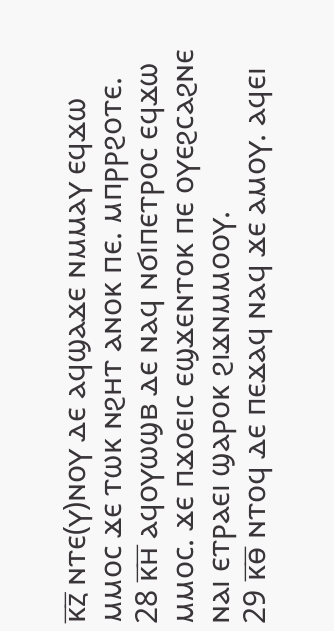ⲕ̅ⲍ̅ ⲛⲧⲉ(ⲩ)ⲛⲟⲩ ⲇⲉ ⲁϥϣⲁϫⲉ ⲛⲙⲙⲁⲩ ⲉϥϫⲱ ⲙⲙⲟⲥ ϫⲉ ⲧⲱⲕ ⲛϩⲏⲧ ⲁⲛⲟⲕ ⲡⲉ. ⲙⲡⲣⲣϩⲟⲧⲉ.
28 ⲕ̅ⲏ̅ ⲁϥⲟⲩⲱϣⲃ ⲇⲉ ⲛⲁϥ ⲛϭⲓⲡⲉⲧⲣⲟⲥ ⲉϥϫⲱ ⲙⲙⲟⲥ. ϫⲉ ⲡϫⲟⲉⲓⲥ ⲉϣϫⲉⲛⲧⲟⲕ ⲡⲉ ⲟⲩⲉϩⲥⲁϩⲛⲉ ⲛⲁⲓ ⲉⲧⲣⲁⲉⲓ ϣⲁⲣⲟⲕ ϩⲓϫⲛⲙⲙⲟⲟⲩ.
29 ⲕ̅ⲑ̅ ⲛⲧⲟϥ ⲇⲉ ⲡⲉϫⲁϥ ⲛⲁϥ ϫⲉ ⲁⲙⲟⲩ. ⲁϥⲉⲓ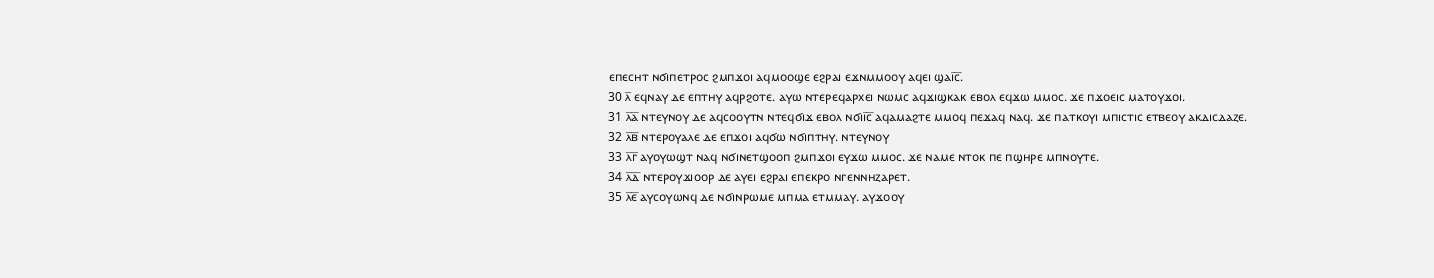ⲉⲡⲉⲥⲏⲧ ⲛϭⲓⲡⲉⲧⲣⲟⲥ ϩⲙⲡϫⲟⲓ ⲁϥⲙⲟⲟϣⲉ ⲉϩⲣⲁⲓ ⲉϫⲛⲙⲙⲟⲟⲩ ⲁϥⲉⲓ ϣⲁⲓ̅ⲥ̅.
30 ⲗ̅ ⲉϥⲛⲁⲩ ⲇⲉ ⲉⲡⲧⲏⲩ ⲁϥⲣϩⲟⲧⲉ. ⲁⲩⲱ ⲛⲧⲉⲣⲉϥⲁⲣⲭⲉⲓ ⲛⲱⲙⲥ ⲁϥϫⲓϣⲕⲁⲕ ⲉⲃⲟⲗ ⲉϥϫⲱ ⲙⲙⲟⲥ. ϫⲉ ⲡϫⲟⲉⲓⲥ ⲙⲁⲧⲟⲩϫⲟⲓ.
31 ⲗ̅ⲁ̅ ⲛⲧⲉⲩⲛⲟⲩ ⲇⲉ ⲁϥⲥⲟⲟⲩⲧⲛ ⲛⲧⲉϥϭⲓϫ ⲉⲃⲟⲗ ⲛϭⲓⲓ̅ⲥ̅ ⲁϥⲁⲙⲁϩⲧⲉ ⲙⲙⲟϥ ⲡⲉϫⲁϥ ⲛⲁϥ. ϫⲉ ⲡⲁⲧⲕⲟⲩⲓ ⲙⲡⲓⲥⲧⲓⲥ ⲉⲧⲃⲉⲟⲩ ⲁⲕⲇⲓⲥⲇⲁⲍⲉ.
32 ⲗ̅ⲃ̅ ⲛⲧⲉⲣⲟⲩⲁⲗⲉ ⲇⲉ ⲉⲡϫⲟⲓ ⲁϥϭⲱ ⲛϭⲓⲡⲧⲏⲩ. ⲛⲧⲉⲩⲛⲟⲩ
33 ⲗ̅ⲅ̅ ⲁⲩⲟⲩⲱϣⲧ ⲛⲁϥ ⲛϭⲓⲛⲉⲧϣⲟⲟⲡ ϩⲙⲡϫⲟⲓ ⲉⲩϫⲱ ⲙⲙⲟⲥ. ϫⲉ ⲛⲁⲙⲉ ⲛⲧⲟⲕ ⲡⲉ ⲡϣⲏⲣⲉ ⲙⲡⲛⲟⲩⲧⲉ.
34 ⲗ̅ⲇ̅ ⲛⲧⲉⲣⲟⲩϫⲓⲟⲟⲣ ⲇⲉ ⲁⲩⲉⲓ ⲉϩⲣⲁⲓ ⲉⲡⲉⲕⲣⲟ ⲛⲅⲉⲛⲛⲏⲍⲁⲣⲉⲧ.
35 ⲗ̅ⲉ̅ ⲁⲩⲥⲟⲩⲱⲛϥ ⲇⲉ ⲛϭⲓⲛⲣⲱⲙⲉ ⲙⲡⲙⲁ ⲉⲧⲙⲙⲁⲩ. ⲁⲩϫⲟⲟⲩ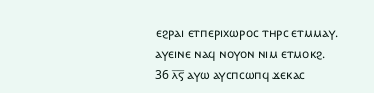ⲉϩⲣⲁⲓ ⲉⲧⲡⲉⲣⲓⲭⲱⲣⲟⲥ ⲧⲏⲣⲥ ⲉⲧⲙⲙⲁⲩ. ⲁⲩⲉⲓⲛⲉ ⲛⲁϥ ⲛⲟⲩⲟⲛ ⲛⲓⲙ ⲉⲧⲙⲟⲕϩ.
36 ⲗ̅ⲋ̅ ⲁⲩⲱ ⲁⲩⲥⲡⲥⲱⲡϥ ϫⲉⲕⲁⲥ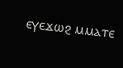ⲉⲩⲉϫⲱϩ ⲙⲙⲁⲧⲉ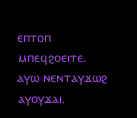ⲉⲡⲧⲟⲡ ⲙⲡⲉϥϩⲟⲉⲓⲧⲉ. ⲁⲩⲱ ⲛⲉⲛⲧⲁⲩϫⲱϩ ⲁⲩⲟⲩϫⲁⲓ.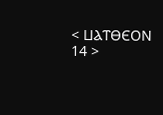< ⳘⲀⲦⲐⲈⲞⲚ 14 >